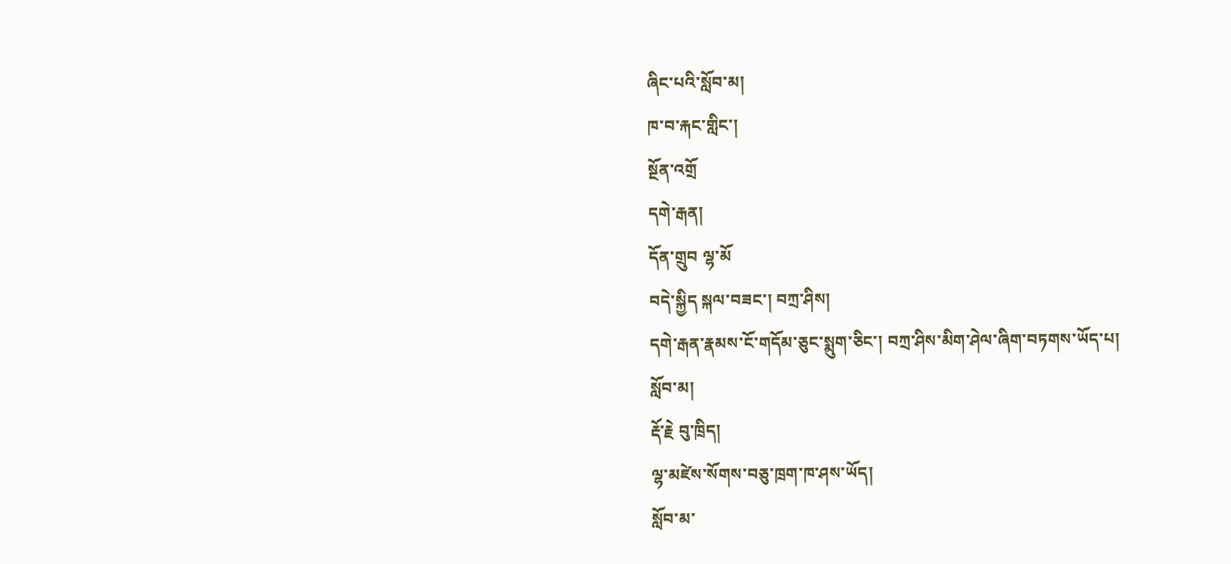ཞིང་པའི་སློབ་མ།
ཁ་བ་རྐང་གླིང་།
སྔོན་འགྲོ
དགེ་རྒན།
དོན་གྲུབ ལྷ་མོ
བདེ་སྐྱིད སྐལ་བཟང་། བཀྲ་ཤིས།
དགེ་རྒན་རྣམས་ངོ་གདོམ་ཅུང་སྨུག་ཅིང་། བཀྲ་ཤིས་མིག་ཤེལ་ཞིག་བཏགས་ཡོད་པ།
སློབ་མ།
རྡོ་རྗེ བུ་ཁྲིད།
ལྷ་མཛེས་སོགས་བཅུ་ཁྲག་ཁ་ཤས་ཡོད།
སློབ་མ་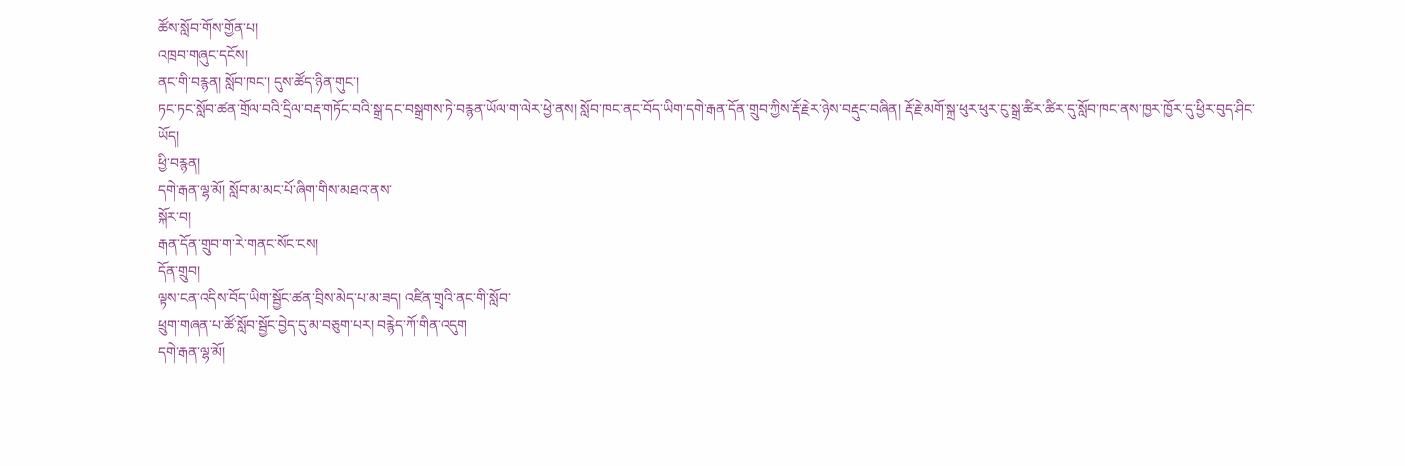ཚོས་སློབ་གོས་གྱོན་པ།
འཁྲབ་གཞུང་དངོས།
ནང་གི་བརྙན། སློབ་ཁང་། དུས་ཚོད་ཉིན་གུང་།
ཏང་ཏང་སློབ་ཚན་གྲོལ་བའི་དྲིལ་བརྡ་གཏོང་བའི་སྒྲ་དང་བསྒྲགས་ཏེ་བརྙན་ཡོལ་ག་ལེར་ཕྱེ་ནས། སློབ་ཁང་ནང་བོད་ཡིག་དགེ་རྒན་དོན་གྲུབ་ཀྱིས་རྡོ་རྗེར་ཉེས་བརྡུང་བཞིན། རྡོ་རྗེ་མགོ་སྐྲ་ཕུར་ཕུར་ངུ་སྒྲ་ཚིར་ཚིར་དུ་སློབ་ཁང་ནས་ཁྱར་ཁྱོར་དུ་ཕྱིར་བུད་ཤིང་ཡོད།
ཕྱི་བརྙན།
དགེ་རྒན་ལྷ་མོ། སློབ་མ་མང་པོ་ཞིག་གིས་མཐའ་ནས་
སྐོར་བ།
རྒན་དོན་གྲུབ་ག་རེ་གནང་སོང་ངས།
དོན་གྲུབ།
ལྟས་ངན་འདིས་བོད་ཡིག་སྦྱོང་ཚན་བྲིས་མེད་པ་མ་ཟད། འཛིན་གྲྭའི་ནང་གི་སློབ་
ཕྲུག་གཞན་པ་ཚོ་སློབ་སྦྱོང་བྱེད་དུ་མ་བཅུག་པར། བརྙེད་ཀོ་གིན་འདུག
དགེ་རྒན་ལྷ་མོ།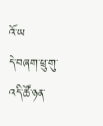འོ་ཡ
དེ་བཞག་ཕྲུ་གུ་འདི་ཚོ་ཉན་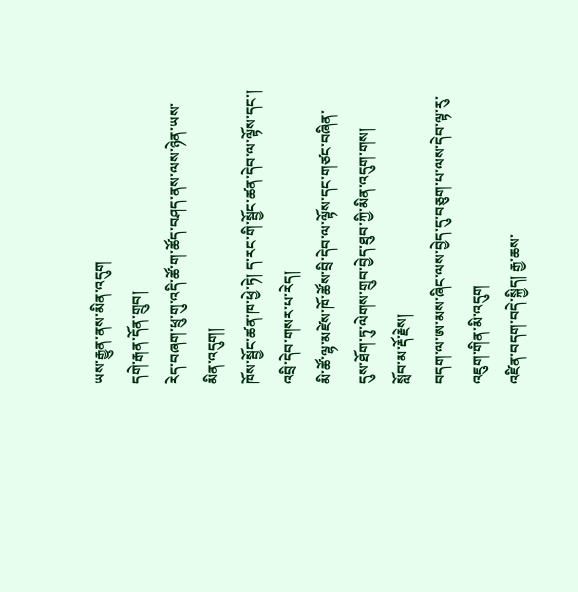ཡས་རྒྱུན་ནས་མིན་འདུག
དགེ་རྒན་དོན་གྲུབ།
རེད་བཞག་ཕྲུ་གུ་འདི་ཚོ་ག་ཚོད་བཤད་ནས་ལས་ཉེན་ཡས་མིན་འདུག།
ཁོས་སྦྱོང་ཚན་ཁ་ཕྱེ་ཏེ། ད་རང་གི་སྦྱོང་ཚན་དེབ་ལ་ལྟོས་དང་། འབྲི་དེབ་གསར་པ་རེད།
མི་ཚོ་ལྷ་མཛེས་ཁོ་ཚོས་བྲི་དེབ་ལ་ལྟོས་དང་གཙང་བཞིན་དུས་ཐོག་ཏུ་ལེགས་གྲུབ་བྱེད་ཐུབ་ཀྱི་མིན་འདུག་གས།
སློབ་མ་རྡོ་རྗེས།
བདག་ལ་ཨ་མས་ཞིང་ལས་བྱེད་དུ་བཅུག་པ་ལས་དེབ་ལྟ་རུ་འཇུག་གིན་མི་འདུག
འཛིན་བདག་བདེ་སྐྱིད། རྒྱ་ཆས་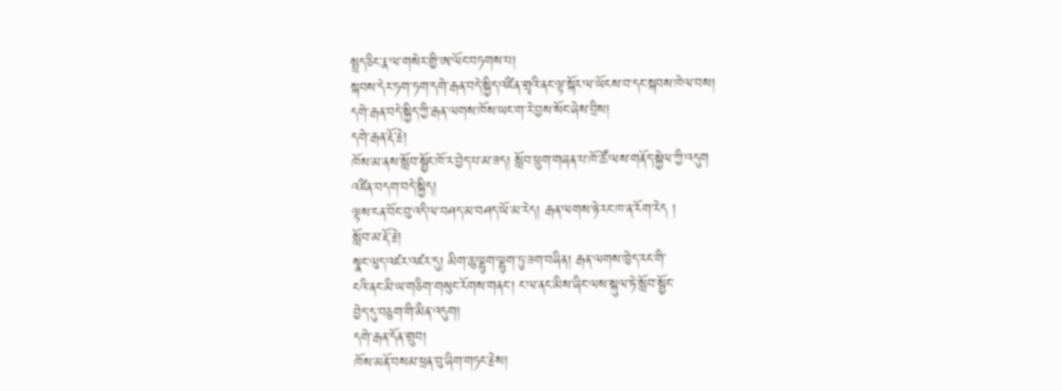སྤྲད་ཅིང་རྣ་ལ་གསེར་གྱི་ཨ་ལོང་བཏགས་པ།
སྐབས་དེར་ཏག་ཏག་དགེ་རྒན་བདེ་སྐྱིད་འཛིན་གྲྭའི་ནང་ལྟ་སྐོར་ལ་ཡོངས་བ་དང་སྐབས་ཁེལ་བས།
དགེ་རྒན་བདེ་སྐྱིད་ཀྱི་རྒན་ལགས་ཁོས་ཡང་ག་རེ་བྱས་སོང་ཞེས་བྲིས།
དགེ་རྒན་རྡོ་རྗེ།
ཁོས་མ་ནས་སློབ་སྦྱོང་ཁོ་ར་བྱེད་པ་མ་ཟད། སློབ་ཕྲུག་གཞན་པ་ཁོ་ཚོ་ལས་གནོད་སྐྱེལ་ཀྱི་འདུག
འཛིན་བདག་བདེ་སྐྱིད།
ལྟས་ངན་བོང་བུ་འདི་ལ་བཤད་མ་བཤད་ཡོ་མ་རེད། རྒན་ལགས་ཉེ་རང་ཁ་ན་རོག་རེད །
སློབ་མ་རྡོ་རྗེ།
སྣང་ལུད་འཛར་འཛར་དུ། མིག་ཆུ་ལྷུག་ལྷུག་ཏུ་ཟག་བཞིན། རྒན་ལགས་ཁྱེད་རང་གི་
ངའི་ནང་མི་ཡ་གཅིག་གསུང་རོགས་གནང་། ང་ལ་ནང་མིས་ཞིང་ལས་སྐུལ་ཏེ་སློབ་སྦྱོང་
བྱེད་དུ་བཅུག་གི་མིན་འདུག།
དགེ་རྒན་དོན་གྲུབ།
ཁོས་མནོ་བསམ་ཕྲན་བུ་ཞིག་གཏང་རྗེས།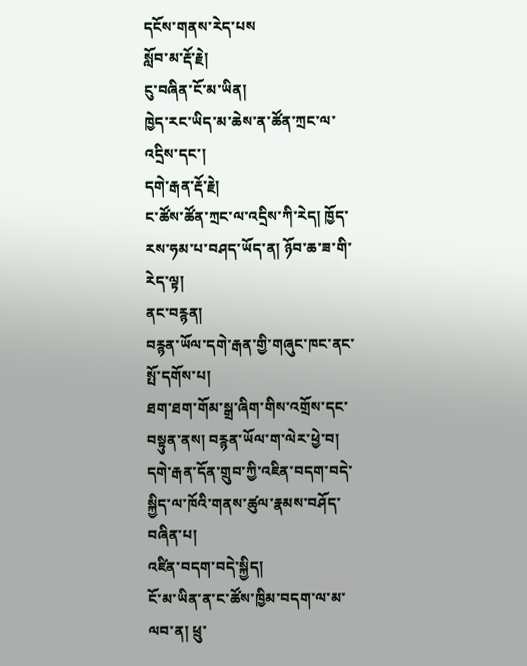དངོས་གནས་རེད་པས
སློབ་མ་རྡོ་རྗེ།
ངུ་བཞིན་ངོ་མ་ཡིན།
ཁྱེད་རང་ཡིད་མ་ཆེས་ན་ཚོན་ཀྲང་ལ་འདྲིས་དང་།
དགེ་རྒན་རྡོ་རྗེ།
ང་ཚོས་ཚོན་ཀྲང་ལ་འདྲིས་ཀི་རེད། ཁྱོད་རས་ཧམ་པ་བཤད་ཡོད་ན། ཉོབ་ཆ་ཟ་གི་རེད་ལྟ།
ནང་བརྙན།
བརྙན་ཡོལ་དགེ་རྒན་གྱི་གཞུང་ཁང་ནང་སྤོ་དགོས་པ།
ཐག་ཐག་གོམ་སྒྲ་ཞིག་གིས་འགྲོས་དང་བསྟུན་ནས། བརྙན་ཡོལ་ག་ལེར་ཕྱེ་བ།
དགེ་རྒན་དོན་གྲུབ་ཀྱི་འཇིན་བདག་བདེ་སྐྱིད་ལ་ཁོའི་གནས་ཚུལ་རྣམས་བཤོད་བཞིན་པ།
འཛིན་བདག་བདེ་སྐྱིད།
ངོ་མ་ཡིན་ན་ང་ཚོས་ཁྱིམ་བདག་ལ་མ་ལབ་ན། ཕྲུ་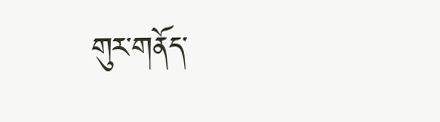གུར་གནོད་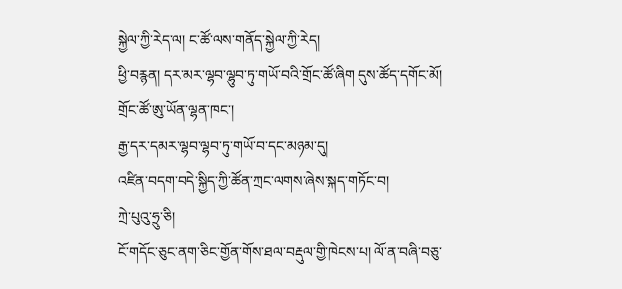སྐྱེལ་ཀྱི་རེད་ལ། ང་ཚོ་ལས་གནོད་སྐྱེལ་ཀྱི་རེད།
ཕྱི་བརྙན། དར་མར་ལྷབ་ལྷུབ་ཏུ་གཡོ་བའི་གྲོང་ཚོ་ཞིག དུས་ཚོད་དགོང་མོ།
གྲོང་ཚོ་ཨུ་ཡོན་ལྷན་ཁང་།
རྒྱ་དར་དམར་ལྷབ་ལྷབ་ཏུ་གཡོ་བ་དང་མཉམ་དུ།
འཛིན་བདག་བདེ་སྐྱིད་ཀྱི་ཚོན་ཀྲང་ལགས་ཞེས་སྐད་གཏོང་བ།
ཀྲེ་པུའུ་ཧྲུ་ཅི།
ངོ་གདོང་ཅུང་ནག་ཅིང་གྱོན་གོས་ཐལ་བརྡུལ་གྱི་ཁེངས་པ། ལོ་ན་བཞི་བཅུ་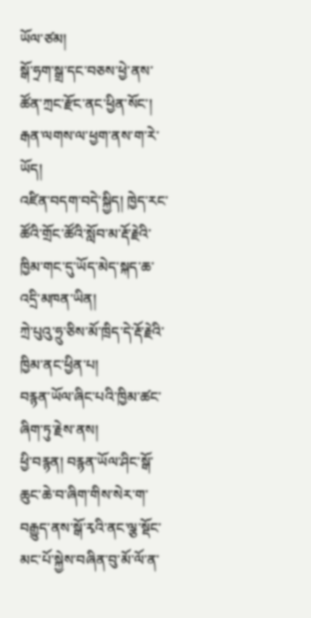ཡོལ་ཙམ།
སྒོ་ཧྲག་སྒྲ་དང་བཅས་ཕྱེ་ནས་ཚོན་ཀྲང་རྫོང་ནང་ཕྱིན་སོང་། རྒན་ལགས་ལ་ཕྱག་ནས་ག་རེ་ཡོད།
འཛིན་བདག་བདེ་སྐྱིད། ཁྱེད་རང་ཚོའི་གྲོང་ཚོའི་སློབ་མ་རྡོ་རྗེའི་ཁྱིམ་གང་དུ་ཡོད་མེད་སྐད་ཆ་འདྲི་མཁན་ཡིན།
ཀྲེ་པུའུ་ཧྲུ་ཅིས་མོ་ཁྲིད་དེ་རྡོ་རྗེའི་ཁྱིམ་ནང་ཕྱིན་པ།
བརྙན་ཡོལ་ཞིང་པའི་ཁྱིམ་ཚང་ཞིག་ཏུ་རྗེས་ནས།
ཕྱི་བརྙན། བརྙན་ཡོལ་ཤིང་སྒོ་ཆུང་ཆེ་བ་ཞིག་གིས་སེར་ག་བརྒྱུད་ནས་སྒོ་རྭའི་ནང་ལྕ་སྡོང་མང་པོ་སྐྱེས་བཞིན་བུ་མོ་ལོ་ན་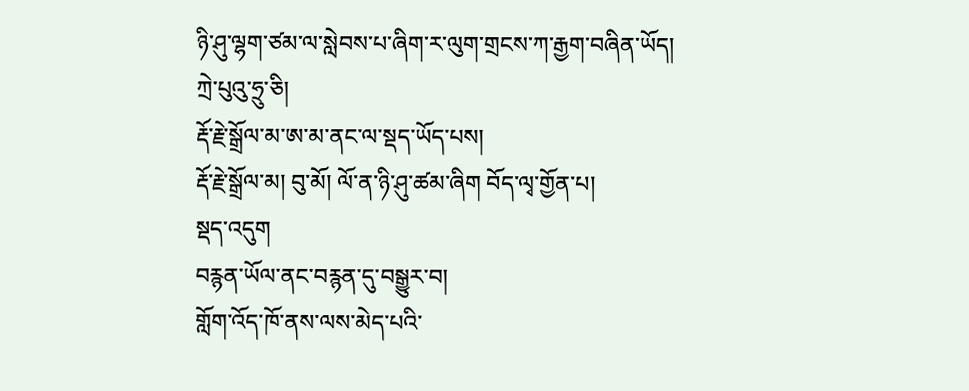ཉི་ཤུ་ལྷག་ཙམ་ལ་སླེབས་པ་ཞིག་ར་ལུག་གྲངས་ཀ་རྒྱག་བཞིན་ཡོད།
ཀྲེ་པུའུ་ཧྲུ་ཅི།
རྡོ་རྗེ་སྒྲོལ་མ་ཨ་མ་ནང་ལ་སྡད་ཡོད་པས།
རྡོ་རྗེ་སྒྲོལ་མ། བུ་མོ། ལོ་ན་ཉི་ཤུ་ཚམ་ཞིག བོད་ལྭ་གྱོན་པ།
སྡད་འདུག
བརྙན་ཡོལ་ནང་བརྙན་དུ་བསྒྱུར་བ།
གློག་འོད་ཁོ་ནས་ལས་མེད་པའི་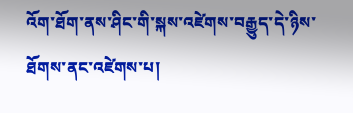འོག་ཐོག་ནས་ཤིང་གི་སྐས་འཛེགས་བརྒྱུད་དེ་ཉིས་ཐོགས་ནང་འཛེགས་པ།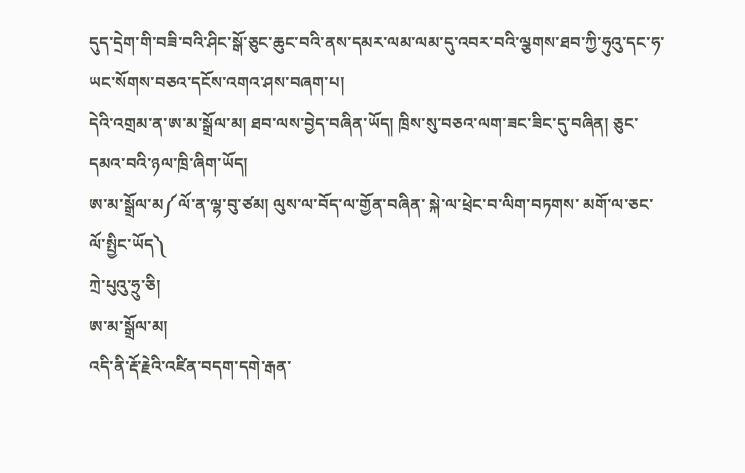དུད་དྲེག་གི་བཟི་བའི་ཤིང་སྒོ་ཅུང་ཆུང་བའི་ནས་དམར་ལམ་ལམ་དུ་འབར་བའི་ལྕགས་ཐབ་ཀྱི་ཧུའུ་དང་ཧ་ཡང་སོགས་བཅའ་དངོས་འགའ་ཤས་བཞག་པ།
དེའི་འགྲམ་ན་ཨ་མ་སྒྲོལ་མ། ཐབ་ལས་བྱེད་བཞིན་ཡོད། ཁྲིས་སུ་བཅའ་ལག་ཟང་ཟིང་དུ་བཞིན། ཅུང་དམའ་བའི་ཉལ་ཁྲི་ཞིག་ཡོད།
ཨ་མ་སྒྲོལ་མ༼ལོ་ན་ལྷ་བུ་ཙམ། ལུས་ལ་བོད་ལ་གྱོན་བཞིན་ སྐེ་ལ་ཕྲེང་བ་ལིག་བཏགས་ མགོ་ལ་ཅང་ལོ་སྤྱིང་ཡོད༽
ཀྲེ་པུའུ་ཧྲུ་ཅི།
ཨ་མ་སྒྲོལ་མ།
འདི་ནི་རྡོ་རྗེའི་འཛིན་བདག་དགེ་རྒན་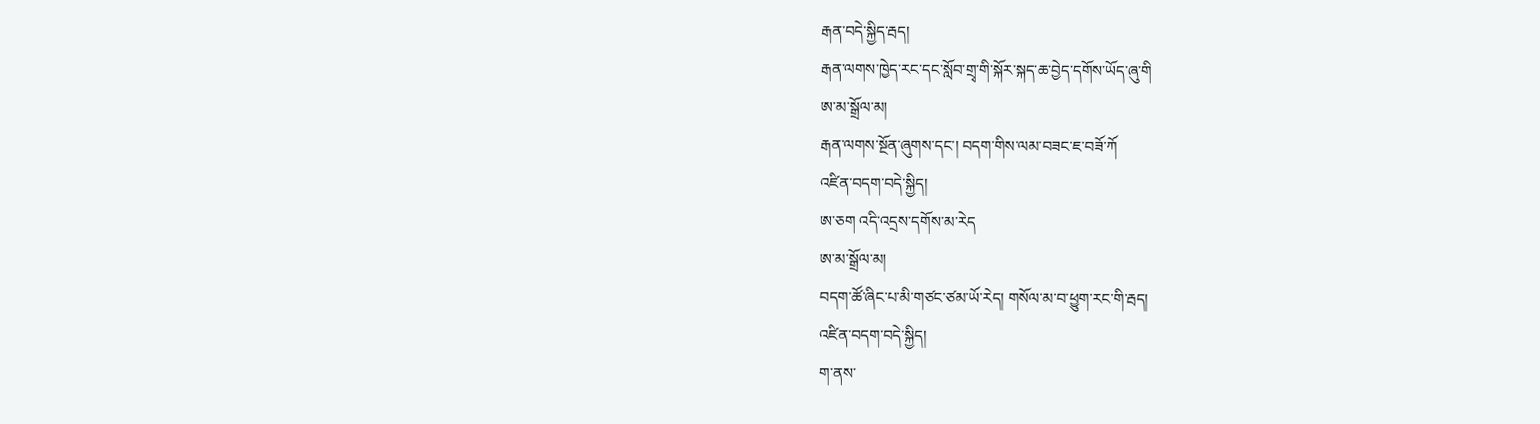རྒན་བདེ་སྐྱིད་རྦད།
རྒན་ལགས་ཁྱེད་རང་དང་སློབ་གྲྭ་གི་སྐོར་སྐད་ཆ་བྱེད་དགོས་ཡོད་ཞུ་གི
ཨ་མ་སྒྲོལ་མ།
རྒན་ལགས་སྔོན་ཞུགས་དང་། བདག་གིས་ལམ་བཟང་ཇ་བཟོ་ཀོ
འཛིན་བདག་བདེ་སྐྱིད།
ཨ་ཅག འདི་འདྲས་དགོས་མ་རེད
ཨ་མ་སྒྲོལ་མ།
བདག་ཚོ་ཞིང་པ་མི་གཙང་ཙམ་ཡོ་རེད། གསོལ་མ་བ་ཕྱུག་རང་གི་རྦད།
འཛིན་བདག་བདེ་སྐྱིད།
ག་ནས་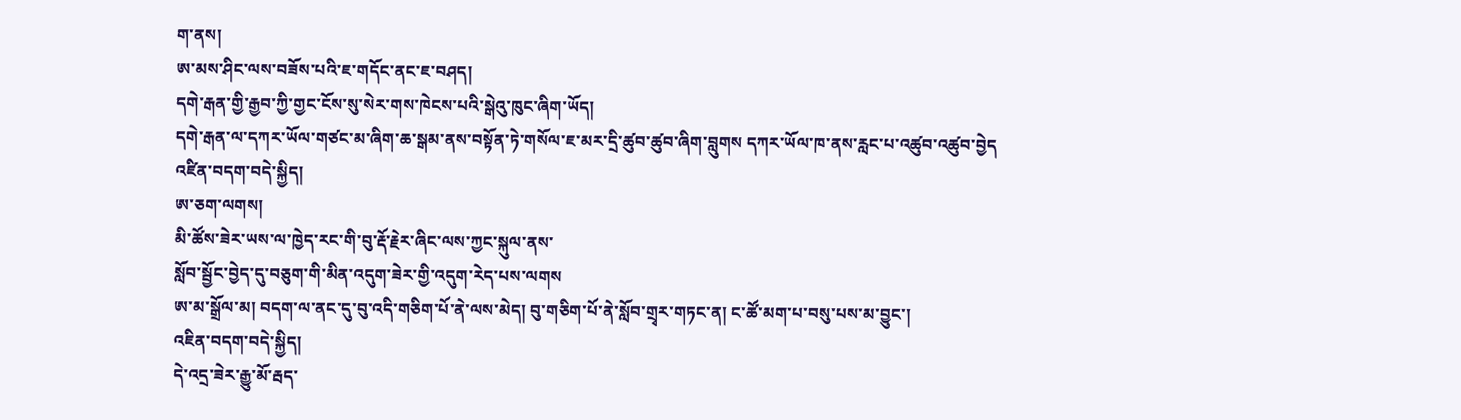ག་ནས།
ཨ་མས་ཤིང་ལས་བཟོས་པའི་ཇ་གདོང་ནང་ཇ་བཤད།
དགེ་རྒན་གྱི་རྒྱབ་ཀྱི་གྱང་ངོས་སུ་སེར་གས་ཁེངས་པའི་སྒེའུ་ཁུང་ཞིག་ཡོད།
དགེ་རྒན་ལ་དཀར་ཡོལ་གཙང་མ་ཞིག་ཆ་སྒམ་ནས་བསྟོན་ཏེ་གསོལ་ཇ་མར་དྲི་ཚུབ་ཚུབ་ཞིག་བླུགས དཀར་ཡོལ་ཁ་ནས་རླང་པ་འཚུབ་འཚུབ་བྱེད
འཛིན་བདག་བདེ་སྐྱིད།
ཨ་ཅག་ལགས།
མི་ཚོས་ཟེར་ཡས་ལ་ཁྱེད་རང་གི་བུ་རྡོ་རྗེར་ཞིང་ལས་ཀྱང་སྐུལ་ནས་
སློབ་སྦྱོང་བྱེད་དུ་བཅུག་གི་མིན་འདུག་ཟེར་གྱི་འདུག་རེད་པས་ལགས
ཨ་མ་སྒྲོལ་མ། བདག་ལ་ནང་དུ་བུ་འདི་གཅིག་པོ་ནེ་ལས་མེད། བུ་གཅིག་པོ་ནེ་སློབ་གྲྭར་གཏང་ན། ང་ཚོ་མག་པ་བསུ་པས་མ་བྱུང་།
འཇིན་བདག་བདེ་སྐྱིད།
དེ་འདྲ་ཟེར་རྒྱུ་མོ་རྦད་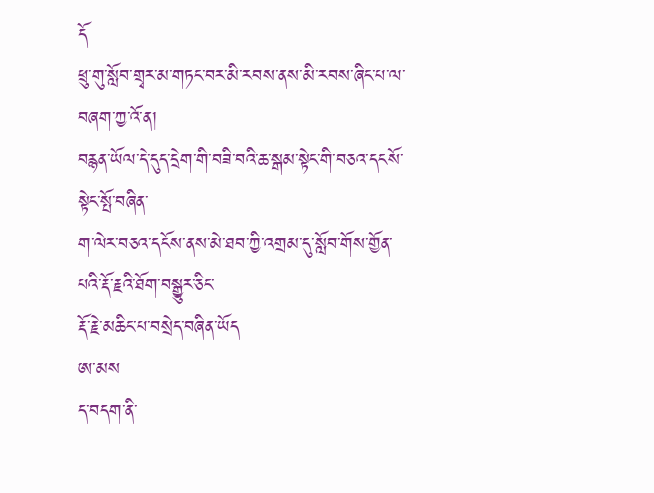དོ
ཕྲུ་གུ་སློབ་གྲྭར་མ་གཏང་བར་མི་རབས་ནས་མི་རབས་ཞིང་པ་ལ་བཞག་ཀྱ་འོ་ན།
བརྙན་ཡོལ་དེ་དུད་དྲེག་གི་བཟི་བའི་ཆ་སྒམ་སྟེང་གི་བཅའ་དངསོ་སྟེང་སྤོ་བཞིན་
ག་ལེར་བཅའ་དངོས་ནས་མེ་ཐབ་ཀྱི་འགྲམ་དུ་སློབ་གོས་གྱོན་པའི་རྡོ་རྗའི་ཐོག་བསྒྱུར་ཅིང་
རྡོ་རྗེ་མཆིང་པ་བསྲེད་བཞིན་ཡོད
ཨ་མས
ད་བདག་ནི་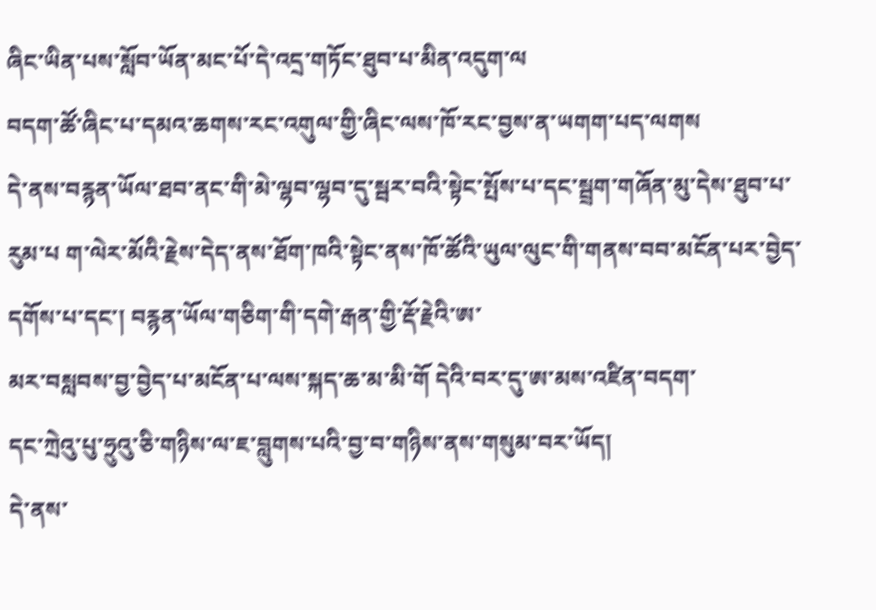ཞིང་ཡིན་པས་སློབ་ཡོན་མང་པོ་དེ་འདྲ་གཏོང་ཐུབ་པ་མིན་འདུག་ལ
བདག་ཚོ་ཞིང་པ་དམའ་ཆགས་རང་འགུལ་གྱི་ཞིང་ལས་ཁོ་རང་བྱས་ན་ཡགག་པད་ལགས
དེ་ནས་བརྙན་ཡོལ་ཐབ་ནང་གི་མེ་ལྷབ་ལྷབ་དུ་སྦར་བའི་སྟེང་སྤོས་པ་དང་སྦྲག་གཞོན་མུ་དེས་ཐུབ་པ་རུམ་པ ག་ལེར་མོའི་རྗེས་དེད་ནས་ཐོག་ཁའི་སྟེང་ནས་ཁོ་ཚོའི་ཡུལ་ལུང་གི་གནས་བབ་མངོན་པར་བྱེད་དགོས་པ་དང་། བརྙན་ཡོལ་གཅིག་གི་དགེ་རྒན་གྱི་རྡོ་རྗེའི་ཨ་
མར་བསླབས་བྱ་བྱེད་པ་མངོན་པ་ལས་སྐད་ཆ་མ་མི་གོ དེའི་བར་དུ་ཨ་མས་འཛིན་བདག་
དང་ཀྲེའུ་པུ་ཧྲུའུ་ཅི་གཉིས་ལ་ཇ་བླུགས་པའི་བྱ་བ་གཉིས་ནས་གསུམ་བར་ཡོད།
དེ་ནས་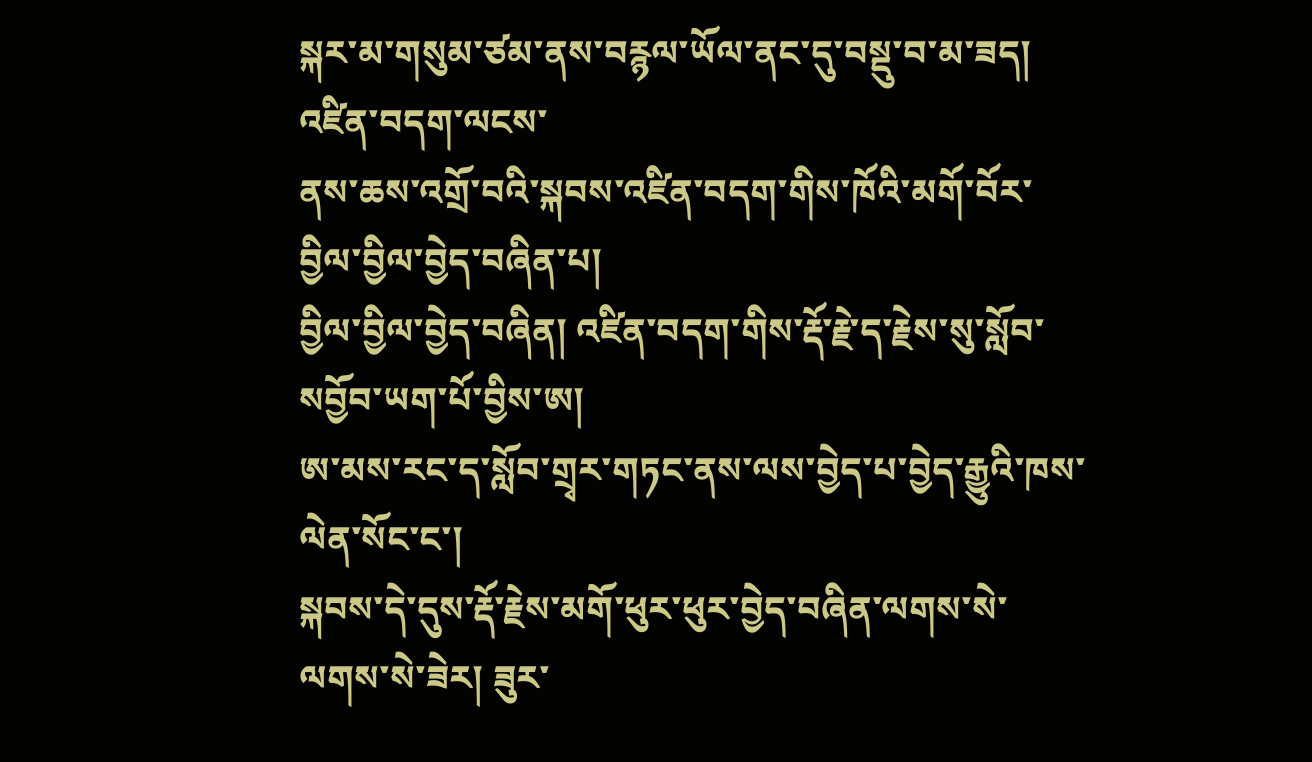སྐར་མ་གསུམ་ཙམ་ནས་བརྙལ་ཡོལ་ནང་དུ་བསྡུ་བ་མ་ཟད། འཛིན་བདག་ལངས་
ནས་ཆས་འགྲོ་བའི་སྐབས་འཛིན་བདག་གིས་ཁོའི་མགོ་བོར་བྱིལ་བྱིལ་བྱེད་བཞིན་པ།
བྱིལ་བྱིལ་བྱེད་བཞིན། འཛིན་བདག་གིས་རྡོ་རྗེ་ད་རྗེས་སུ་སློབ་སབྱོབ་ཡག་པོ་བྱིས་ཨ།
ཨ་མས་རང་ད་སློབ་གྲྭར་གཏང་ནས་ལས་བྱེད་པ་བྱེད་རྒྱུའི་ཁས་ལེན་སོང་ང་།
སྐབས་དེ་དུས་རྡོ་རྗེས་མགོ་ཕུར་ཕུར་བྱེད་བཞིན་ལགས་སེ་ལགས་སེ་ཟེར། ཟུར་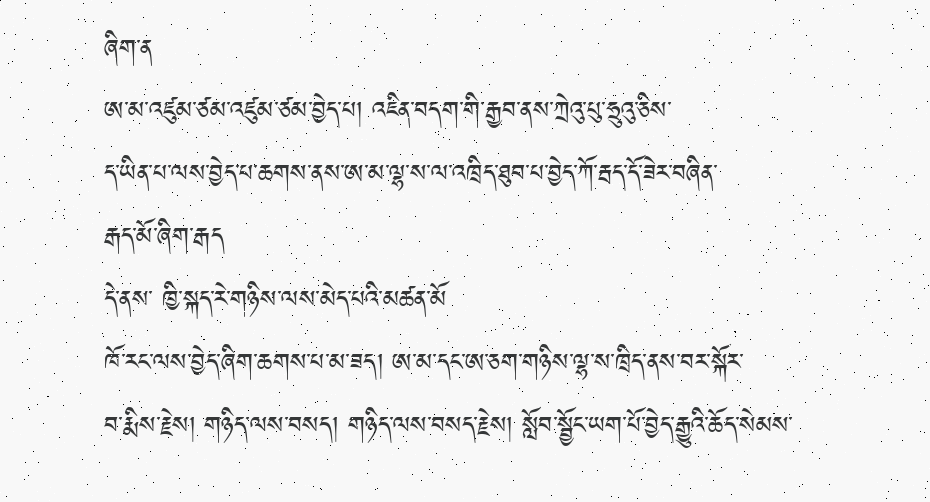ཞིག་ན
ཨ་མ་འཛུམ་ཙམ་འཛུམ་ཙམ་བྱེད་པ། འཇིན་བདག་གི་རྒྱབ་ནས་ཀྲེའུ་པུ་ཧྲུའུ་ཅིས་
ད་ཡིན་པ་ལས་བྱེད་པ་ཆགས་ནས་ཨ་མ་ལྷ་ས་ལ་འཁྲིད་ཐུབ་པ་བྱེད་ཀོ་རྦད་དོ་ཟེར་བཞིན་
རྒད་མོ་ཞིག་རྒད
དེ་ནས་ ཁྱི་སྐད་རེ་གཉིས་ལས་མེད་པའི་མཚན་མོ
ཁོ་རང་ལས་བྱེད་ཞིག་ཆགས་པ་མ་ཟད། ཨ་མ་དང་ཨ་ཅག་གཉིས་ལྷ་ས་ཁྲིད་ནས་བར་སྐོར་
བ་རྨིས་རྗེས། གཉིད་ལས་བསད། གཉིད་ལས་བསད་རྗེས། སློབ་སྦྱོང་ཡག་པོ་བྱེད་རྒྱུའི་ཆོད་སེམས་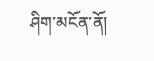ཤིག་མངོན་ནོ།